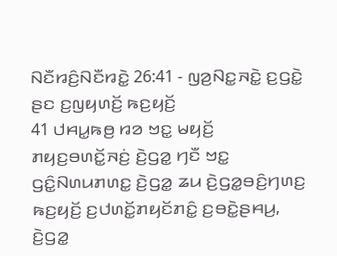ꤡꤢꤪꤙꤢꤨ꤬ꤡꤢꤪꤙꤢꤧ꤭ 26:41 - ꤜꤤ꤬ꤡꤢ꤭ꤏꤢꤧ꤭ ꤢ꤬ꤞꤢꤧ꤭ ꤔꤢ ꤢ꤬ꤜꤟꤛꤢꤩ꤬ ꤒꤢ꤬ꤟꤢꤩ꤬
41 ꤓꤌꤣ꤭ꤒꤥ꤬ ꤙꤤ ꤠꤢ꤭ ꤗꤟꤢꤩ꤬ ꤊꤟꤢ꤬ꤋꤛꤢꤩ꤭ꤏꤢꤦ꤬ ꤢꤧ꤬ꤞꤤ꤭ ꤚꤢꤪ ꤠꤢ꤭ ꤞꤢꤨ꤭ꤡꤛꤣꤊꤛꤢ꤭ ꤢꤧ꤬ꤞꤤ꤭ ꤘꤣ ꤢꤧ꤬ꤞꤤ꤭ꤋꤢꤨ꤬ꤚꤛꤢ꤬ ꤒꤢ꤬ꤟꤢꤩ꤬ ꤢ꤬ꤓꤛꤢꤩ꤭ꤊꤟꤢꤩꤊꤢꤨ꤭ ꤢ꤬ꤋꤢꤧ꤭ꤔꤌꤣ꤬, ꤢꤧ꤬ꤞꤤ꤭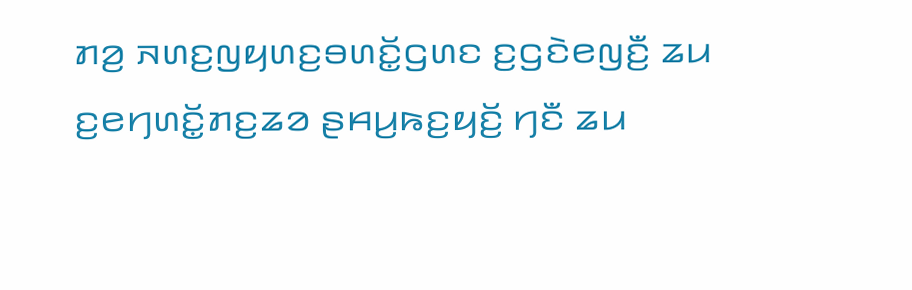ꤊꤤ꤬ ꤏꤛꤢ꤬ꤜꤟꤛꤢ꤬ꤋꤛꤢꤩ꤭ꤞꤛꤢ ꤢ꤬ꤞꤢꤧꤕꤜꤢꤪ꤬ ꤘꤣ ꤢ꤬ꤕꤚꤛꤢꤩ꤭ꤊꤢ꤬ꤘꤤ ꤔꤌꤣ꤬ꤒꤢ꤬ꤟꤢꤩ꤬ ꤚꤢꤪ ꤘꤣ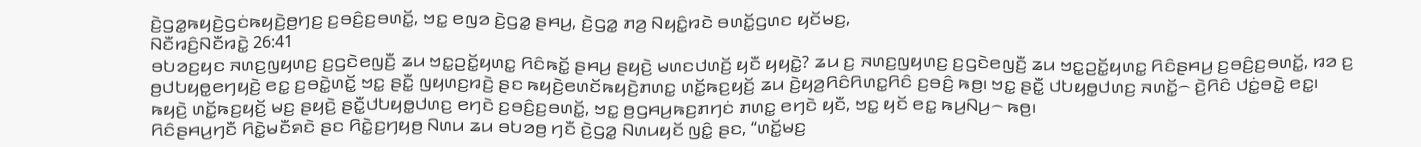ꤢꤧ꤬ꤞꤤ꤭ꤒꤟꤢꤧ꤬ꤞꤢꤦꤒꤟꤢꤧ꤬ꤥ꤬ꤚꤢ꤬ ꤢ꤬ꤋꤢꤨ꤬ꤢ꤬ꤋꤛꤢꤩ꤭, ꤠꤢ꤭ ꤕꤜꤤ ꤢꤧ꤬ꤞꤤ꤭ ꤔꤌꤣ꤬, ꤢꤧ꤬ꤞꤤ꤭ ꤊꤤ꤬ ꤡꤟꤢꤨ꤭ꤙꤢꤧ ꤋꤛꤢꤩ꤭ꤞꤛꤢ ꤟꤢꤩꤗꤢ꤬,
ꤡꤢꤪꤙꤢꤨ꤬ꤡꤢꤪꤙꤢꤧ꤭ 26:41
ꤋꤝꤤꤢ꤬ꤟꤢ ꤏꤛꤢ꤬ꤜꤟꤛꤢ꤬ ꤢ꤬ꤞꤢꤧꤕꤜꤢꤪ꤬ ꤘꤣ ꤠꤢ꤭ꤑꤢꤩ꤭ꤟꤛꤢ꤭ ꤖꤢꤨꤒꤢꤩ꤭ ꤔꤌꤣ꤬ ꤔꤟꤢꤧ꤬ ꤗꤛꤢꤓꤛꤢꤩ꤬ ꤟꤢꤪ ꤟꤟꤢꤧ꤭? ꤘꤣ ꤢ꤬ ꤏꤛꤢ꤬ꤜꤟꤛꤢ꤬ ꤢ꤬ꤞꤢꤧꤕꤜꤢꤪ꤬ ꤘꤣ ꤠꤢ꤭ꤑꤢꤩ꤭ꤟꤛꤢ꤭ ꤖꤢꤨꤔꤌꤣ꤬ ꤢ꤬ꤋꤢꤨ꤬ꤢ꤬ꤋꤛꤢꤩ꤭, ꤙꤤ ꤢ꤬ ꤥ꤬ꤓꤝꤟꤥ꤭ꤕꤚꤟꤢꤧ꤬ ꤕꤢ꤭ ꤢ꤬ꤋꤢꤧ꤭ꤛꤢꤩ꤭ ꤠꤢ꤭ ꤔꤢꤪ꤭ ꤜꤟꤛꤢ꤬ꤙꤢꤧ꤬ ꤔꤢ ꤒꤟꤢꤧ꤬ꤕꤛꤢꤩꤒꤟꤢꤧ꤬ꤊꤛꤢ꤭ ꤛꤢꤩ꤭ꤒꤢ꤬ꤟꤢꤩ꤬ ꤘꤣ ꤢꤧ꤬ꤟꤤ꤬ꤖꤢꤨꤖꤛꤢ꤭ꤖꤢꤨ ꤢ꤬ꤋꤢꤨ꤬ ꤒꤥ꤬꤯ ꤠꤢ꤭ ꤔꤢꤪ꤭ ꤓꤝꤟꤥ꤭ꤓꤛꤢ꤬ ꤏꤛꤢꤩ꤭꤮ ꤢꤧ꤬ꤖꤢꤨ ꤓꤢꤦ꤭ꤋꤢꤧ꤭ ꤕꤢ꤭꤯
ꤒꤟꤢꤧ꤬ ꤛꤢꤩ꤭ꤒꤢ꤬ꤟꤢꤩ꤬ ꤗꤢ꤬ ꤔꤟꤢꤧ꤬ ꤔꤢꤪ꤭ꤓꤝꤟꤥ꤭ꤓꤛꤢ꤬ ꤕꤚꤢꤧ ꤢ꤬ꤋꤢꤨ꤬ꤢ꤬ꤋꤛꤢꤩ꤭, ꤠꤢ꤭ ꤥ꤬ꤞꤌꤣ꤬ꤒꤢ꤬ꤊꤚꤢꤦ ꤊꤛꤢ꤭ ꤕꤚꤢꤧ ꤟꤢꤪ, ꤠꤢ꤭ ꤟꤢꤩ ꤕꤢ꤭ ꤒꤣ꤬ꤡꤣ꤬꤮ ꤒꤥ꤬꤯
ꤖꤢꤨꤔꤌꤣ꤬ꤚꤢꤪ ꤖꤢꤧ꤭ꤗꤢꤪꤎꤢꤧ ꤔꤢ ꤖꤢꤧ꤭ꤢ꤬ꤚꤟꤥ꤬ ꤡꤛꤣ ꤘꤣ ꤋꤝꤤꤥ꤬ ꤚꤢꤪ ꤢꤧ꤬ꤞꤤ꤭ ꤡꤛꤣꤟꤢꤩ ꤜꤢꤨ꤭ ꤔꤢ, “ꤛꤢꤩ꤭ꤗꤢ꤬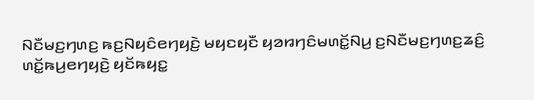ꤡꤢꤪꤗꤢ꤬ꤚꤛꤢ꤬ ꤒꤢ꤬ꤡꤟꤢꤨꤕꤚꤟꤢꤧ꤬ ꤗꤟꤢꤟꤢꤪ ꤟꤤꤙꤚꤢꤨꤗꤛꤢꤩ꤭ꤡꤣ꤬ ꤢ꤬ꤡꤢꤪꤗꤢ꤬ꤚꤛꤢ꤬ꤘꤢꤨ꤬ ꤛꤢꤩ꤭ꤒꤣ꤬ꤕꤚꤟꤢꤧ꤬ ꤟꤢꤩꤒꤟꤢ꤭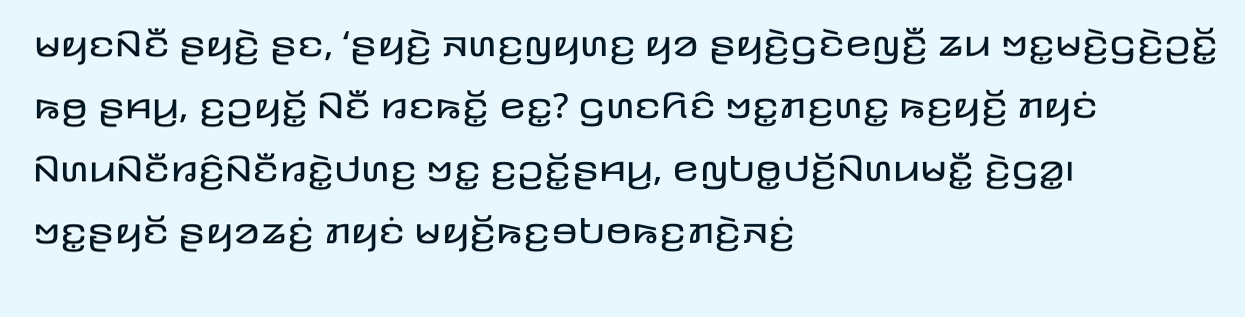ꤗꤟꤢꤡꤢꤪ ꤔꤟꤢꤧ꤬ ꤔꤢ, ‘ꤔꤟꤢꤧ꤬ ꤏꤛꤢ꤬ꤜꤟꤛꤢ꤬ ꤟꤤ ꤔꤟꤢꤧ꤬ꤞꤢꤧꤕꤜꤢꤪ꤬ ꤘꤣ ꤠꤢ꤭ꤗꤢꤧ꤬ꤞꤢꤧ꤬ꤑꤢꤩ꤭ ꤒꤥ꤬ ꤔꤌꤣ꤬, ꤢ꤬ꤑꤟꤢꤩ꤭ ꤡꤢꤪ ꤙꤢꤒꤢꤩ꤭ ꤕꤢ꤭? ꤞꤛꤢꤖꤢꤨ ꤠꤢ꤭ꤊꤢ꤬ꤛꤢ꤭ ꤒꤢ꤬ꤟꤢꤩ꤬ ꤊꤟꤢꤦ ꤡꤛꤣꤡꤢꤪꤙꤢꤨ꤬ꤡꤢꤪꤙꤢꤧ꤭ꤓꤛꤢ꤬ ꤠꤢ꤭ ꤢ꤬ꤑꤢꤩ꤭ꤔꤌꤣ꤬, ꤕꤜꤝꤥ꤭ꤓꤢꤩ꤬ꤡꤛꤣꤗꤢꤪ꤭ ꤢꤧ꤬ꤞꤤ꤭꤯
ꤠꤢ꤭ꤔꤟꤢꤩ ꤔꤟꤤꤘꤢꤦ꤬ ꤊꤟꤢꤦ ꤗꤟꤢꤩ꤬ꤒꤢ꤬ꤋꤝꤥꤒꤢ꤬ꤊꤢꤧ꤬ꤏꤢꤦ꤬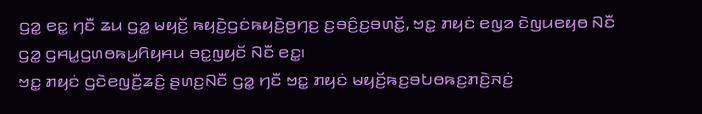ꤞꤤ꤭ ꤕꤢ꤭ ꤚꤢꤪ ꤘꤣ ꤞꤤ꤭ ꤗꤟꤢꤩ꤬ ꤒꤟꤢꤧ꤬ꤞꤢꤦꤒꤟꤢꤧ꤬ꤥ꤬ꤚꤢ꤬ ꤢ꤬ꤋꤢꤨ꤬ꤢ꤬ꤋꤛꤢꤩ꤭, ꤠꤢ꤭ ꤊꤟꤢꤦ ꤕꤜꤤ ꤢꤧꤜꤣꤕꤟꤥ ꤡꤢꤪ ꤞꤤ꤭ ꤞꤌꤣ꤭ꤞꤛꤥꤒꤣ꤬ꤖꤟꤌꤣ ꤋꤢ꤭ꤜꤟꤢꤩ ꤡꤢꤪ ꤕꤢ꤭꤯
ꤠꤢ꤭ ꤊꤟꤢꤦ ꤞꤢꤧꤕꤜꤢꤪ꤬ꤘꤢꤨ꤬ ꤔꤛꤢ꤬ꤡꤢꤪ ꤞꤤ꤭ ꤚꤢꤪ ꤠꤢ꤭ ꤊꤟꤢꤦ ꤗꤟꤢꤩ꤬ꤒꤢ꤬ꤋꤝꤥꤒꤢ꤬ꤊꤢꤧ꤬ꤏꤢꤦ꤬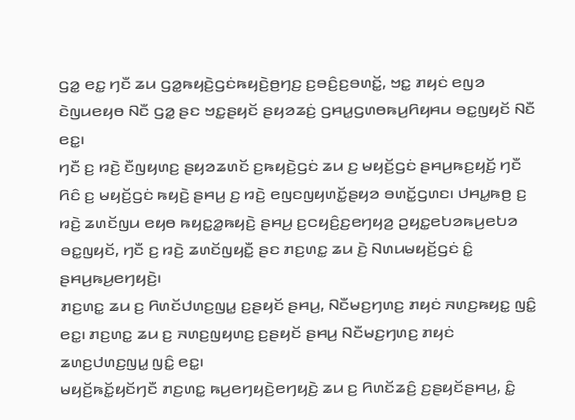ꤞꤤ꤭ ꤕꤢ꤭ ꤚꤢꤪ ꤘꤣ ꤞꤤ꤭ꤒꤟꤢꤧ꤬ꤞꤢꤦꤒꤟꤢꤧ꤬ꤥ꤬ꤚꤢ꤬ ꤢ꤬ꤋꤢꤨ꤬ꤢ꤬ꤋꤛꤢꤩ꤭, ꤠꤢ꤭ ꤊꤟꤢꤦ ꤕꤜꤤ ꤢꤧꤜꤣꤕꤟꤥ ꤡꤢꤪ ꤞꤤ꤭ ꤔꤢ ꤠꤢ꤭ꤔꤟꤢꤩ ꤔꤟꤤꤘꤢꤦ꤬ ꤞꤌꤣ꤭ꤞꤛꤥꤒꤣ꤬ꤖꤟꤌꤣ ꤋꤢ꤭ꤜꤟꤢꤩ ꤡꤢꤪ ꤕꤢ꤭꤯
ꤚꤢꤪ ꤢ꤬ ꤙꤢꤧ꤬ ꤢꤪꤜꤟꤛꤢ꤬ ꤔꤟꤤꤘꤛꤢꤩ ꤢ꤬ꤒꤟꤢꤧ꤬ꤞꤢꤦ ꤘꤣ ꤢ꤬ ꤗꤟꤢꤩ꤬ꤞꤢꤦ ꤔꤌꤣ꤬ꤒꤢ꤬ꤟꤢꤩ꤬ ꤚꤢꤪ ꤖꤢꤨ ꤢ꤬ ꤗꤟꤢꤩ꤬ꤞꤢꤦ ꤒꤟꤢꤧ꤬ ꤔꤌꤣ꤬ ꤢ꤬ ꤙꤢꤧ꤬ ꤕꤜꤢꤜꤟꤛꤢꤩ꤭ꤔꤟꤤ ꤋꤛꤢꤩ꤭ꤞꤛꤢ꤯ ꤓꤌꤣ꤭ꤒꤥ꤬ ꤢ꤬ ꤙꤢꤧ꤬ ꤘꤛꤢꤩꤜꤣ ꤕꤟꤥ ꤒꤟꤢ꤭ꤤ꤭ꤒꤟꤢꤧ꤬ ꤔꤌꤣ꤬ ꤢ꤬ꤍꤟꤢꤨ꤬ꤢ꤬ꤕꤚꤟꤤ꤬ ꤑꤟꤢ꤭ꤕꤝꤤꤒꤣ꤬ꤕꤝꤤ ꤋꤢ꤭ꤜꤟꤢꤩ, ꤚꤢꤪ ꤢ꤬ ꤙꤢꤧ꤬ ꤘꤛꤢꤩꤜꤟꤢꤪ꤭ ꤔꤢ ꤊꤢ꤬ꤛꤢ꤭ ꤘꤣ ꤢꤧ꤬ ꤡꤛꤣꤗꤟꤢꤩ꤬ꤞꤢꤦ ꤢꤨ꤭ ꤔꤌꤣ꤬ꤒꤣ꤬ꤕꤚꤟꤢꤧ꤬꤯
ꤊꤢ꤬ꤛꤢ꤭ ꤘꤣ ꤢ꤬ ꤖꤛꤢꤩꤓꤛꤢ꤬ꤜꤣ꤭ ꤢ꤬ꤔꤟꤢꤩ ꤔꤌꤣ꤬, ꤡꤢꤪꤗꤢ꤬ꤚꤛꤢ꤬ ꤊꤟꤢꤦ ꤏꤛꤢ꤬ꤒꤟꤢ꤭ ꤜꤢꤨ꤭ ꤕꤢ꤭꤯ ꤊꤢ꤬ꤛꤢ꤭ ꤘꤣ ꤢ꤬ ꤏꤛꤢ꤬ꤜꤟꤛꤢ꤬ ꤢ꤬ꤔꤟꤢꤩ ꤔꤌꤣ꤬ ꤡꤢꤪꤗꤢ꤬ꤚꤛꤢ꤬ ꤊꤟꤢꤦ ꤘꤛꤢ꤬ꤓꤛꤢ꤬ꤜꤣ꤭ ꤜꤢꤨ꤭ ꤕꤢ꤭꤯
ꤗꤟꤢꤩ꤬ꤒꤢꤩ꤭ꤟꤢꤩꤚꤢꤪ ꤊꤢ꤬ꤛꤢ꤭ ꤒꤣ꤬ꤕꤚꤟꤢꤧ꤬ꤕꤚꤟꤢꤧ꤬ ꤘꤣ ꤢ꤬ ꤖꤛꤢꤩꤘꤢꤨ꤬ ꤢ꤬ꤔꤟꤢꤩꤔꤌꤣ꤬, ꤢꤨ꤭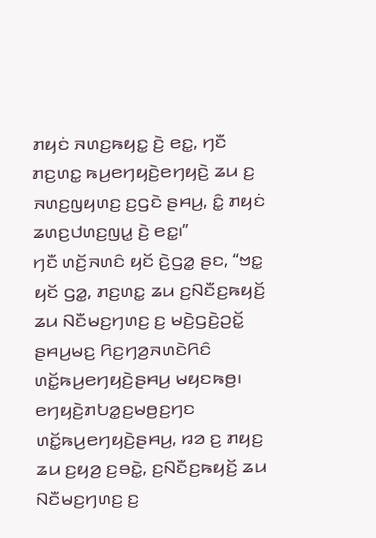ꤊꤟꤢꤦ ꤏꤛꤢ꤬ꤒꤟꤢ꤭ ꤢꤧ꤬ ꤕꤢ꤭, ꤚꤢꤪ ꤊꤢ꤬ꤛꤢ꤭ ꤒꤣ꤬ꤕꤚꤟꤢꤧ꤬ꤕꤚꤟꤢꤧ꤬ ꤘꤣ ꤢ꤬ ꤏꤛꤢ꤬ꤜꤟꤛꤢ꤬ ꤢ꤬ꤞꤢꤧ ꤔꤌꤣ꤬, ꤢꤨ꤭ ꤊꤟꤢꤦ ꤘꤛꤢ꤬ꤓꤛꤢ꤬ꤜꤣ꤭ ꤢꤧ꤬ ꤕꤢ꤭꤯”
ꤚꤢꤪ ꤛꤢꤩ꤬ꤏꤛꤢꤨ ꤟꤢꤩ ꤢꤧ꤬ꤞꤤ꤭ ꤔꤢ, “ꤠꤢ꤭ ꤟꤢꤩ ꤞꤤ꤭, ꤊꤢ꤬ꤛꤢ꤭ ꤘꤣ ꤢ꤬ꤡꤢꤪꤢ꤬ꤒꤟꤢꤩ꤬ ꤘꤣ ꤡꤢꤪꤗꤢ꤬ꤚꤛꤢ꤬ ꤢ꤬ ꤗꤢꤧ꤬ꤞꤢꤧ꤬ꤑꤢꤩ꤭ ꤔꤌꤣ꤬ꤗꤢ꤬ ꤖꤢ꤬ꤚꤤ꤬ꤏꤛꤢꤧꤖꤢꤨ ꤛꤢꤩ꤭ꤒꤣ꤬ꤕꤚꤟꤢꤧ꤬ꤔꤌꤣ꤬ ꤗꤟꤢꤒꤥ꤬꤯ ꤕꤚꤟꤢꤧ꤬ꤊꤝꤤ꤭ꤢ꤬ꤗꤥ꤬ꤢ꤬ꤚꤢ ꤛꤢꤩ꤭ꤒꤣ꤬ꤕꤚꤟꤢꤧ꤬ꤔꤌꤣ꤬, ꤙꤤ ꤢ꤬ ꤊꤟꤢ꤬ ꤘꤣ ꤢ꤬ꤟꤤ꤬ ꤢ꤬ꤋꤢꤧ꤭, ꤢ꤬ꤡꤢꤪꤢ꤬ꤒꤟꤢꤩ꤬ ꤘꤣ ꤡꤢꤪꤗꤢ꤬ꤚꤛꤢ꤬ ꤢ꤬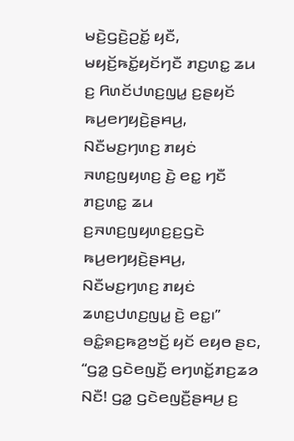ꤗꤢꤧ꤬ꤞꤢꤧ꤬ꤑꤢꤩ꤭ ꤟꤢꤪ, ꤗꤟꤢꤩ꤬ꤒꤢꤩ꤭ꤟꤢꤩꤚꤢꤪ ꤊꤢ꤬ꤛꤢ꤭ ꤘꤣ ꤢ꤬ ꤖꤛꤢꤩꤓꤛꤢ꤬ꤜꤣ꤭ ꤢ꤬ꤔꤟꤢꤩ ꤒꤣ꤬ꤕꤚꤟꤢꤧ꤬ꤔꤌꤣ꤬, ꤡꤢꤪꤗꤢ꤬ꤚꤛꤢ꤬ ꤊꤟꤢꤦ ꤏꤛꤢ꤬ꤜꤟꤛꤢ꤬ ꤢꤧ꤬ ꤕꤢ꤭ ꤚꤢꤪ ꤊꤢ꤬ꤛꤢ꤭ ꤘꤣ ꤢ꤬ꤏꤛꤢ꤬ꤜꤟꤛꤢ꤬ꤢ꤬ꤞꤢꤧ ꤒꤣ꤬ꤕꤚꤟꤢꤧ꤬ꤔꤌꤣ꤬, ꤡꤢꤪꤗꤢ꤬ꤚꤛꤢ꤬ ꤊꤟꤢꤦ ꤘꤛꤢ꤬ꤓꤛꤢ꤬ꤜꤣ꤭ ꤢꤧ꤬ ꤕꤢ꤭꤯”
ꤋꤢꤨ꤭ꤎꤢ꤬ꤒꤤ꤬ꤠꤢꤩ꤬ ꤟꤢꤩ ꤕꤟꤥ ꤔꤢ, “ꤞꤤ꤭ ꤞꤢꤧꤕꤜꤢꤪ꤬ ꤕꤚꤛꤢꤩ꤭ꤊꤢ꤬ꤘꤤ ꤡꤢꤪ! ꤞꤤ꤭ ꤞꤢꤧꤕꤜꤢꤪ꤬ꤔꤌꤣ꤬ ꤢ꤬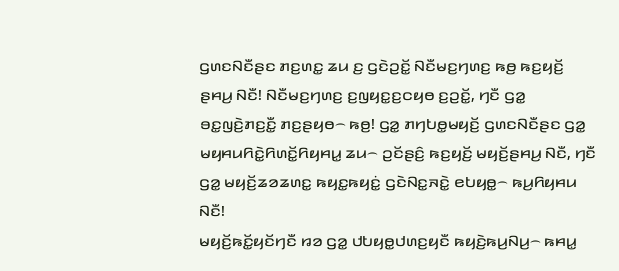ꤞꤛꤢꤡꤢꤪꤔꤢ ꤊꤢ꤬ꤛꤢ꤭ ꤘꤣ ꤢ꤬ ꤞꤢꤧꤑꤢꤩ꤭ ꤡꤢꤪꤗꤢ꤬ꤚꤛꤢ꤬ ꤒꤥ꤬ ꤒꤢ꤬ꤟꤢꤩ꤬ ꤔꤌꤣ꤬ ꤡꤢꤪ! ꤡꤢꤪꤗꤢ꤬ꤚꤛꤢ꤬ ꤢ꤬ꤜꤟꤢ꤭ꤢ꤬ꤍꤟꤥ ꤢ꤬ꤑꤢꤩ꤭, ꤚꤢꤪ ꤞꤤ꤭ ꤋꤢ꤭ꤜꤢꤧ꤬ꤊꤢ꤬ꤢꤪ꤭ ꤊꤢ꤬ꤔꤟꤥ꤮ ꤒꤥ꤬! ꤞꤤ꤭ ꤊꤚꤝꤥ꤭ꤗꤟꤢꤩ꤬ ꤞꤛꤢꤡꤢꤪꤔꤢ ꤞꤤ꤭ ꤗꤟꤌꤣꤖꤢꤧ꤭ꤖꤛꤢꤩ꤭ꤖꤟꤌꤣ꤭ ꤘꤣ꤮ ꤑꤢꤩꤔꤢꤨ꤬ ꤒꤢ꤬ꤟꤢꤩ꤬ ꤗꤟꤢꤩ꤬ꤔꤌꤣ꤬ ꤡꤢꤪ, ꤚꤢꤪ ꤞꤤ꤭ ꤗꤟꤢꤩ꤬ꤘꤤꤘꤛꤢ꤭ ꤒꤟꤢ꤭ꤒꤟꤢꤦ꤭ ꤞꤢꤧꤡꤢ꤭ꤏꤢꤧ꤭ ꤕꤝꤟꤥ꤭꤮ ꤒꤣ꤬ꤖꤟꤌꤣ ꤡꤢꤪ!
ꤗꤟꤢꤩ꤬ꤒꤢꤩ꤭ꤟꤢꤩꤚꤢꤪ ꤙꤤ ꤞꤤ꤭ ꤓꤝꤟꤥ꤭ꤓꤛꤢ꤬ꤟꤢꤪ ꤒꤟꤢꤧ꤬ꤒꤣ꤬ꤡꤣ꤬꤮ ꤒꤌꤣ꤭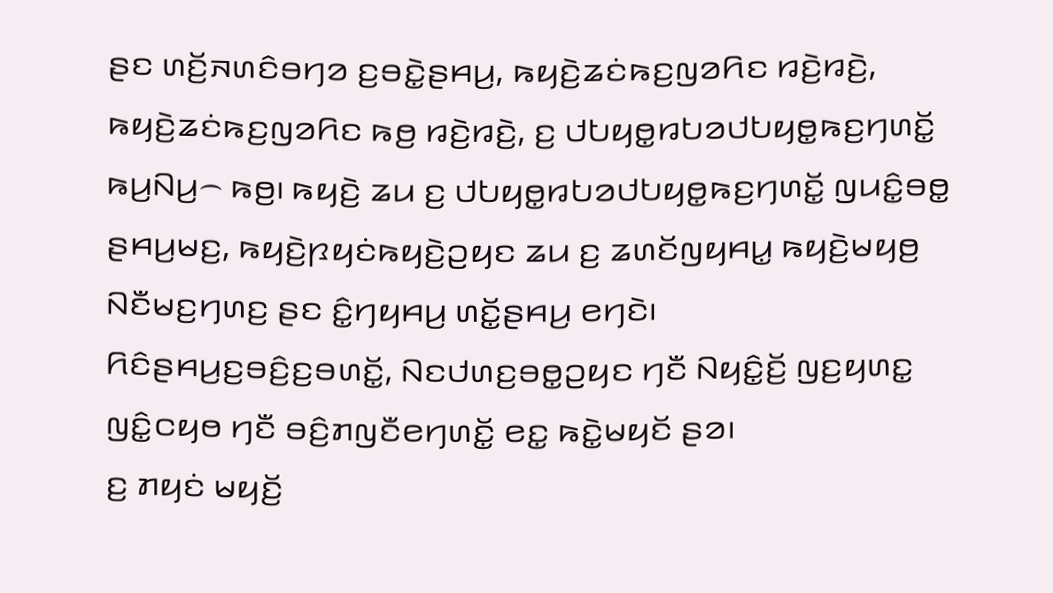ꤔꤢ ꤛꤢꤩ꤬ꤏꤛꤢꤨꤋꤚꤤ ꤢ꤬ꤋꤢꤧ꤭ꤔꤌꤣ꤬, ꤒꤟꤢꤧ꤬ꤘꤢꤦꤒꤢ꤬ꤜꤤꤖꤢ ꤙꤢꤧ꤬ꤙꤢꤧ꤬, ꤒꤟꤢꤧ꤬ꤘꤢꤦꤒꤢ꤬ꤜꤤꤖꤢ ꤒꤥ꤬ ꤙꤢꤧ꤬ꤙꤢꤧ꤬, ꤢ꤬ ꤓꤝꤟꤥ꤭ꤙꤝꤤꤓꤝꤟꤥ꤭ꤒꤢ꤬ꤚꤛꤢꤩ꤭ ꤒꤣ꤬ꤡꤣ꤬꤮ ꤒꤥ꤬꤯ ꤒꤟꤢꤧ꤬ ꤘꤣ ꤢ꤬ ꤓꤝꤟꤥ꤭ꤙꤝꤤꤓꤝꤟꤥ꤭ꤒꤢ꤬ꤚꤛꤢꤩ꤭ ꤜꤣꤢꤨ꤭ꤋꤥ꤭ ꤔꤌꤣ꤬ꤗꤢ꤬, ꤒꤟꤢꤧ꤬ꤐꤟꤢꤦꤒꤟꤢꤧ꤬ꤑꤟꤢ ꤘꤣ ꤢ꤬ ꤘꤛꤢꤩꤜꤟꤌꤣ꤭ ꤒꤟꤢꤧ꤬ꤗꤟꤥ꤬ ꤡꤢꤪꤗꤢ꤬ꤚꤛꤢ꤬ ꤔꤢ ꤢꤨ꤭ꤚꤟꤌꤣ꤬ ꤛꤢꤩ꤭ꤔꤌꤣ꤬ ꤕꤚꤢꤧ꤯
ꤖꤢꤨꤔꤌꤣ꤬ꤢ꤬ꤋꤢꤨ꤬ꤢ꤬ꤋꤛꤢꤩ꤭, ꤡꤢꤓꤛꤢ꤬ꤋꤥ꤭ꤑꤟꤢ ꤚꤢꤪ ꤡꤟꤢꤨ꤭ꤢꤩ꤬ ꤜꤢ꤬ꤟꤛꤢ꤭ ꤜꤢꤨ꤭ꤍꤟꤥ ꤚꤢꤪ ꤋꤢꤨ꤬ꤊꤜꤢꤪꤕꤚꤛꤢꤩ꤭ ꤕꤢ꤭ ꤒꤢꤧ꤭ꤗꤟꤢꤩ ꤔꤤ꤯
ꤢ꤬ ꤊꤟꤢꤦ ꤗꤟꤢꤩ꤬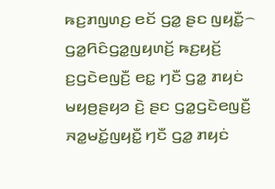ꤒꤢ꤬ꤊꤜꤛꤢ꤬ ꤕꤢꤩ ꤞꤤ꤭ ꤔꤢ ꤜꤟꤢꤪ꤭꤮ ꤞꤤ꤭ꤖꤢꤨꤞꤤ꤭ꤜꤟꤛꤢꤩ꤬ ꤒꤢ꤬ꤟꤢꤩ꤬ ꤢ꤬ꤞꤢꤧꤕꤜꤢꤪ꤬ ꤕꤢ꤭ ꤚꤢꤪ ꤞꤤ꤭ ꤊꤟꤢꤦ ꤗꤟꤥ꤬ꤔꤟꤤ ꤢꤧ꤬ ꤔꤢ ꤞꤤ꤭ꤞꤢꤧꤕꤜꤢꤪ꤬ ꤏꤤ꤭ꤗꤢꤩ꤭ꤜꤟꤢꤪ꤭ ꤚꤢꤪ ꤞꤤ꤭ ꤊꤟꤢꤦ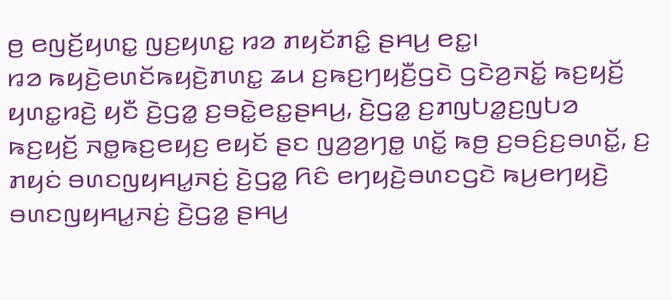ꤥ꤬ ꤕꤜꤢꤩ꤬ꤟꤛꤢ꤭ ꤜꤢ꤬ꤟꤛꤢ꤭ ꤙꤤ ꤊꤟꤢꤩꤊꤢꤨ꤭ ꤔꤌꤣ꤬ ꤕꤢ꤭꤯
ꤙꤤ ꤒꤟꤢꤧ꤬ꤕꤛꤢꤩꤒꤟꤢꤧ꤬ꤊꤛꤢ꤭ ꤘꤣ ꤢ꤬ꤒꤢ꤬ꤚꤟꤢꤪ꤬ꤞꤢꤧ ꤞꤢꤧꤤ꤬ꤏꤢꤩ꤭ ꤒꤢ꤬ꤟꤢꤩ꤬ ꤟꤛꤢ꤭ꤙꤢꤧ꤬ ꤟꤢꤪ ꤢꤧ꤬ꤞꤤ꤭ ꤢ꤬ꤋꤢꤧ꤭ꤕꤢ꤭ꤔꤌꤣ꤬, ꤢꤧ꤬ꤞꤤ꤭ ꤢ꤬ꤊꤜꤝꤤ꤭ꤢ꤬ꤜꤝꤤ ꤒꤢ꤬ꤟꤢꤩ꤬ ꤏꤥ꤭ꤒꤢ꤬ꤕꤟꤢ꤬ ꤕꤟꤢꤩ ꤔꤢ ꤜꤤ꤬ꤤ꤬ꤚꤥ꤭ ꤛꤢꤩ꤭ ꤒꤥ꤬ ꤢ꤬ꤋꤢꤨ꤬ꤢ꤬ꤋꤛꤢꤩ꤭, ꤢ꤬ ꤊꤟꤢꤦ ꤋꤛꤢꤜꤟꤌꤣ꤭ꤏꤢꤦ꤬ ꤢꤧ꤬ꤞꤤ꤭ ꤖꤢꤨ ꤕꤚꤟꤢꤧ꤬ꤋꤛꤢꤞꤢꤧ ꤒꤣ꤬ꤕꤚꤟꤢꤧ꤬ ꤋꤛꤢꤜꤟꤌꤣ꤭ꤏꤢꤦ꤬ ꤢꤧ꤬ꤞꤤ꤭ ꤔꤌꤣ꤬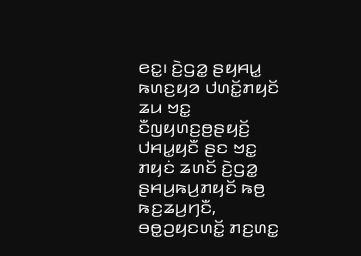ꤕꤢ꤭꤯ ꤢꤧ꤬ꤞꤤ꤭ ꤔꤟꤌꤣ꤭ ꤒꤛꤢ꤬ꤟꤤ ꤓꤛꤢꤩ꤭ꤊꤟꤢꤩ ꤘꤣ ꤠꤢ꤭ ꤢꤪꤜꤟꤛꤢ꤬ꤥ꤬ꤔꤟꤢꤩ꤬ ꤓꤌꤣ꤭ꤟꤢꤪ ꤔꤢ ꤠꤢ꤭ ꤊꤟꤢꤦ ꤘꤛꤢꤩ ꤢꤧ꤬ꤞꤤ꤭ ꤔꤌꤣ꤬ꤒꤣ꤬ꤊꤟꤢꤩ ꤒꤥ꤬ ꤒꤢ꤬ꤘꤣ꤬ꤚꤢꤪ, ꤋꤥ꤭ꤑꤟꤢꤛꤢꤩ꤭ ꤊꤢ꤬ꤛꤢ꤭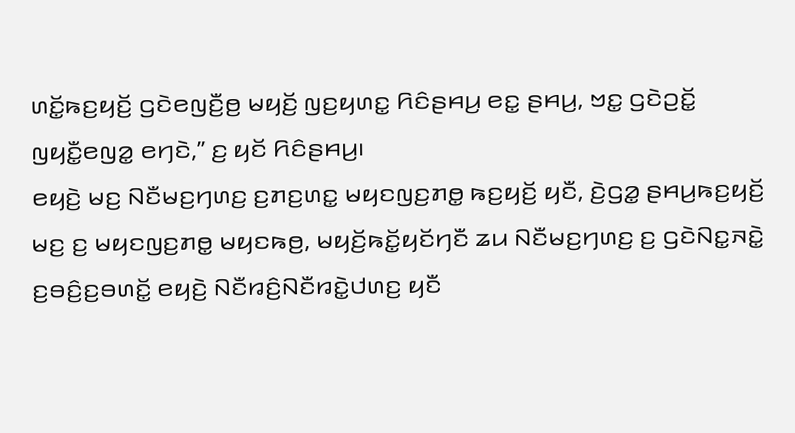ꤛꤢꤩ꤭ꤒꤢ꤬ꤟꤢꤩ꤬ ꤞꤢꤧꤕꤜꤢꤪ꤬ꤥ꤬ ꤗꤟꤢꤩ꤬ ꤜꤢ꤬ꤟꤛꤢ꤭ ꤖꤢꤨꤔꤌꤣ꤬ ꤕꤢ꤭ ꤔꤌꤣ꤬, ꤠꤢ꤭ ꤞꤢꤧꤑꤢꤩ꤭ ꤜꤟꤢꤪ꤭ꤕꤜꤤ꤭ ꤕꤚꤢꤧ,” ꤢ꤬ ꤟꤢꤩ ꤖꤢꤨꤔꤌꤣ꤬꤯
ꤕꤟꤢꤧ꤬ ꤗꤢ꤬ ꤡꤢꤪꤗꤢ꤬ꤚꤛꤢ꤬ ꤢ꤬ꤊꤢ꤬ꤛꤢ꤭ ꤗꤟꤢꤜꤢ꤬ꤊꤥ꤭ ꤒꤢ꤬ꤟꤢꤩ꤬ ꤟꤢꤪ, ꤢꤧ꤬ꤞꤤ꤭ ꤔꤌꤣ꤬ꤒꤢ꤬ꤟꤢꤩ꤬ ꤗꤢ꤬ ꤢ꤬ ꤗꤟꤢꤜꤢ꤬ꤊꤥ꤭ ꤗꤟꤢꤒꤥ꤬, ꤗꤟꤢꤩ꤬ꤒꤢꤩ꤭ꤟꤢꤩꤚꤢꤪ ꤘꤣ ꤡꤢꤪꤗꤢ꤬ꤚꤛꤢ꤬ ꤢ꤬ ꤞꤢꤧꤡꤢ꤭ꤏꤢꤧ꤭ ꤢ꤬ꤋꤢꤨ꤬ꤢ꤬ꤋꤛꤢꤩ꤭ ꤕꤟꤢꤧ꤬ ꤡꤢꤪꤙꤢꤨ꤬ꤡꤢꤪꤙꤢꤧ꤭ꤓꤛꤢ꤬ ꤟꤢꤪ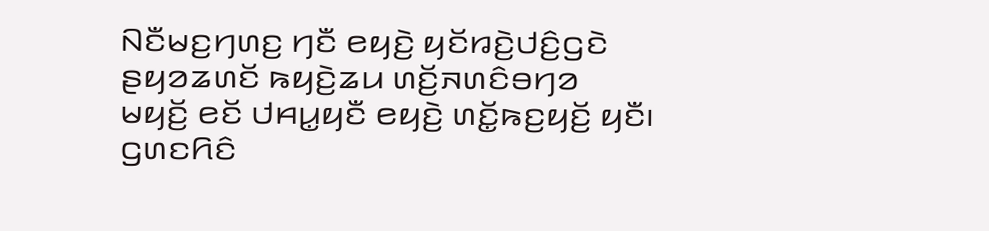ꤡꤢꤪꤗꤢ꤬ꤚꤛꤢ꤬ ꤚꤢꤪ ꤕꤟꤢꤧ꤬ ꤟꤢꤩꤙꤢꤧ꤬ꤓꤢꤨ꤬ꤞꤢꤧ ꤔꤟꤤꤘꤛꤢꤩ ꤒꤟꤢꤧ꤬ꤘꤣ ꤛꤢꤩ꤬ꤏꤛꤢꤨꤋꤚꤤ ꤗꤟꤢꤩ꤬ ꤕꤢꤩ ꤓꤌꤣ꤭ꤟꤢꤪ ꤕꤟꤢꤧ꤬ ꤛꤢꤩ꤭ꤒꤢ꤬ꤟꤢꤩ꤬ ꤟꤢꤪ꤯ ꤞꤛꤢꤖꤢꤨ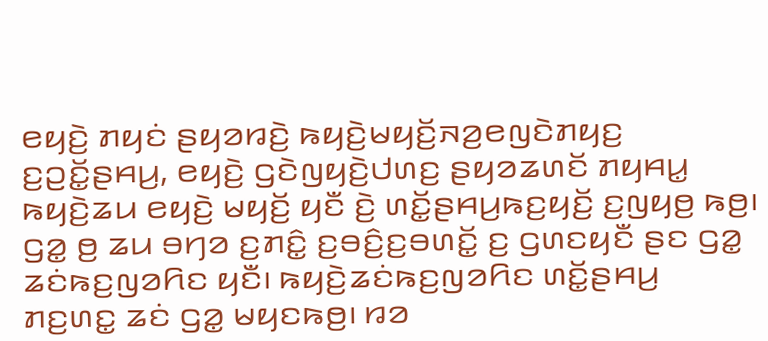ꤕꤟꤢꤧ꤬ ꤊꤟꤢꤦ ꤔꤟꤤꤙꤢꤧ꤬ ꤒꤟꤢꤧ꤬ꤗꤟꤢꤩ꤬ꤏꤤ꤬ꤕꤜꤢꤧꤊꤟꤢ꤬ ꤢ꤬ꤑꤢꤩ꤭ꤔꤌꤣ꤬, ꤕꤟꤢꤧ꤬ ꤞꤢꤧꤜꤟꤢꤧ꤬ꤓꤛꤢ꤬ ꤔꤟꤤꤘꤛꤢꤩ ꤊꤟꤌꤣ꤭ ꤒꤟꤢꤧ꤬ꤘꤣ ꤕꤟꤢꤧ꤬ ꤗꤟꤢꤩ꤬ ꤟꤢꤪ ꤢꤧ꤬ ꤛꤢꤩ꤭ꤔꤌꤣ꤬ꤒꤢ꤬ꤟꤢꤩ꤬ ꤢ꤬ꤜꤟꤥ꤬ ꤒꤥ꤬꤯
ꤞꤤ꤭ ꤥ꤬ ꤘꤣ ꤋꤚꤤ ꤢ꤬ꤊꤢꤨ꤭ ꤢ꤬ꤋꤢꤨ꤬ꤢ꤬ꤋꤛꤢꤩ꤭ ꤢ꤬ ꤞꤛꤢꤟꤢꤪ ꤔꤢ ꤞꤤ꤭ ꤘꤢꤦꤒꤢ꤬ꤜꤤꤖꤢ ꤟꤢꤪ꤯ ꤒꤟꤢꤧ꤬ꤘꤢꤦꤒꤢ꤬ꤜꤤꤖꤢ ꤛꤢꤩ꤭ꤔꤌꤣ꤬ ꤊꤢ꤬ꤛꤢ꤭ ꤘꤢꤦ ꤞꤤ꤭ ꤗꤟꤢꤒꤥ꤬꤯ ꤙꤤ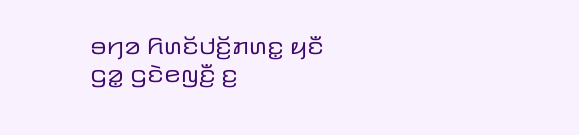ꤋꤚꤤ ꤖꤛꤢꤩꤓꤢꤩ꤬ꤊꤛꤢ꤭ ꤟꤢꤪ ꤞꤤ꤭ ꤞꤢꤧꤕꤜꤢꤪ꤬ ꤢ꤬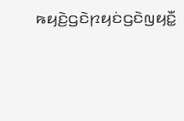ꤒꤟꤢꤧ꤬ꤞꤢꤧꤐꤟꤢꤦꤞꤢꤧꤜꤟꤢꤪ꤭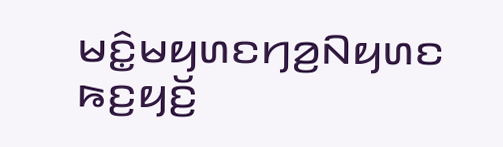ꤗꤢꤨ꤭ꤗꤟꤛꤢꤚꤤ꤬ꤡꤟꤛꤢ ꤒꤢ꤬ꤟꤢꤩ꤬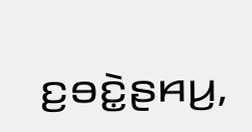ꤢ꤬ꤋꤢꤧ꤭ꤔꤌꤣ꤬,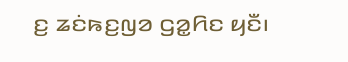ꤢ꤬ ꤘꤢꤦꤒꤢ꤬ꤜꤤ ꤞꤤ꤭ꤖꤢ ꤟꤢꤪ꤯